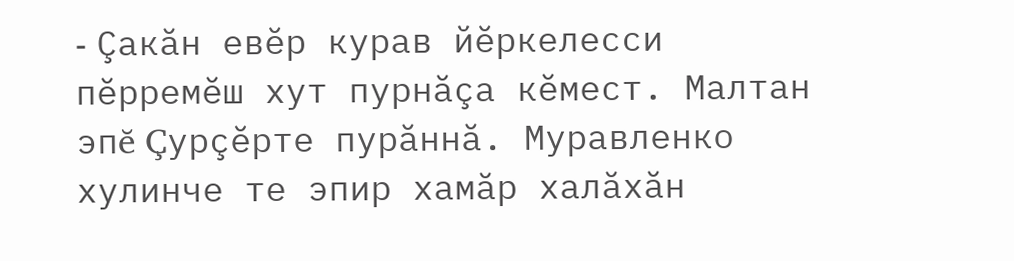- Çакăн евĕр курав йĕркелесси пĕрремĕш хут пурнăçа кĕмест. Малтан эпĕ Çурçĕрте пурăннă. Муравленко хулинче те эпир хамăр халăхăн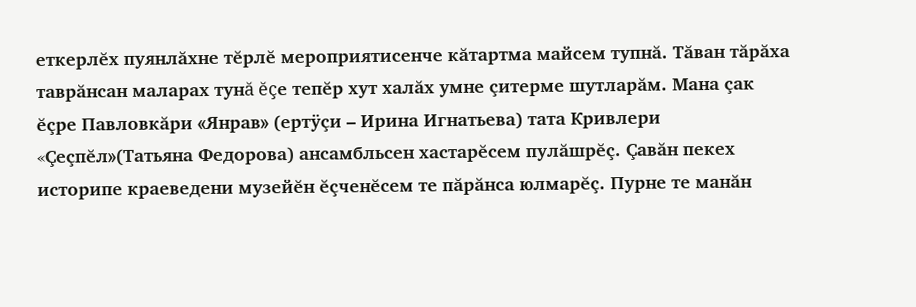еткерлĕх пуянлăхне тĕрлĕ мероприятисенче кăтартма майсем тупнă. Тăван тăрăха таврăнсан маларах тунă ĕçе тепĕр хут халăх умне çитерме шутларăм. Мана çак ĕçре Павловкăри «Янрав» (ертÿçи – Ирина Игнатьева) тата Кривлери «Çеçпĕл»(Татьяна Федорова) ансамбльсен хастарĕсем пулăшрĕç. Çавăн пекех историпе краеведени музейĕн ĕçченĕсем те пăрăнса юлмарĕç. Пурне те манăн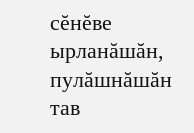сĕнĕве ырланăшăн, пулăшнăшăн тав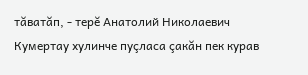тăватăп, - терĕ Анатолий Николаевич Кумертау хулинче пуçласа çакăн пек курав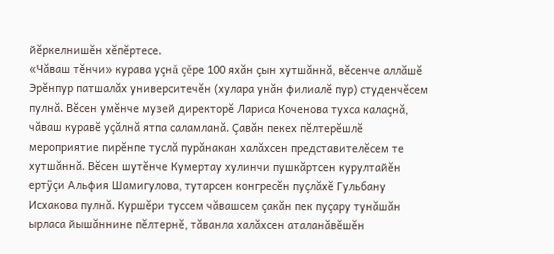йĕркелнишĕн хĕпĕртесе.
«Чăваш тĕнчи» курава уçнă çĕре 100 яхăн çын хутшăннă, вĕсенче аллăшĕ Эрĕнпур патшалăх университечĕн (хулара унăн филиалĕ пур) студенчĕсем пулнă. Вĕсен умĕнче музей директорĕ Лариса Коченова тухса калаçнă, чăваш куравĕ уçăлнă ятпа саламланă. Çавăн пекех пĕлтерĕшлĕ мероприятие пирĕнпе туслă пурăнакан халăхсен представителĕсем те хутшăннă. Вĕсен шутĕнче Кумертау хулинчи пушкăртсен курултайĕн ертÿçи Альфия Шамигулова, тутарсен конгресĕн пуçлăхĕ Гульбану Исхакова пулнă. Куршĕри туссем чăвашсем çакăн пек пуçару тунăшăн ырласа йышăннине пĕлтернĕ, тăванла халăхсен аталанăвĕшĕн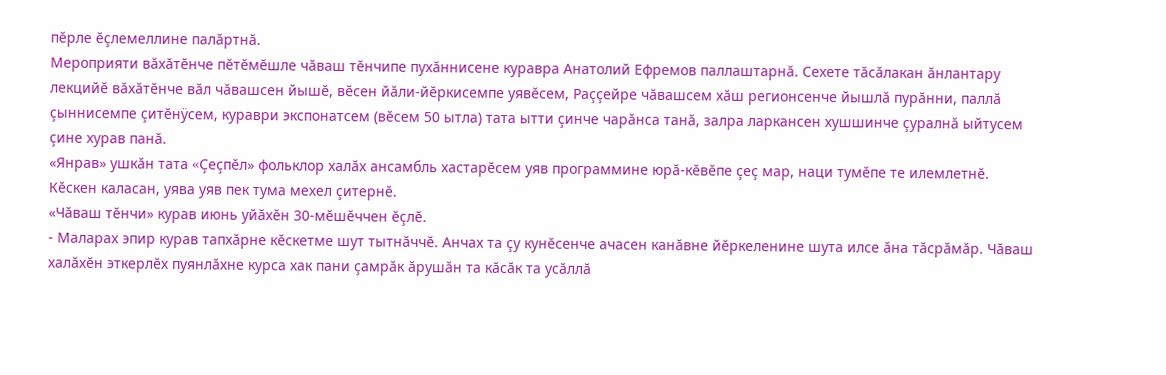пĕрле ĕçлемеллине палăртнă.
Мероприяти вăхăтĕнче пĕтĕмĕшле чăваш тĕнчипе пухăннисене куравра Анатолий Ефремов паллаштарнă. Сехете тăсăлакан ăнлантару лекцийĕ вăхăтĕнче вăл чăвашсен йышĕ, вĕсен йăли-йĕркисемпе уявĕсем, Раççейре чăвашсем хăш регионсенче йышлă пурăнни, паллă çыннисемпе çитĕнÿсем, кураври экспонатсем (вĕсем 50 ытла) тата ытти çинче чарăнса танă, залра ларкансен хушшинче çуралнă ыйтусем çине хурав панă.
«Янрав» ушкăн тата «Çеçпĕл» фольклор халăх ансамбль хастарĕсем уяв программине юрă-кĕвĕпе çеç мар, наци тумĕпе те илемлетнĕ. Кĕскен каласан, уява уяв пек тума мехел çитернĕ.
«Чăваш тĕнчи» курав июнь уйăхĕн 30-мĕшĕччен ĕçлĕ.
- Маларах эпир курав тапхăрне кĕскетме шут тытнăччĕ. Анчах та çу кунĕсенче ачасен канăвне йĕркеленине шута илсе ăна тăсрăмăр. Чăваш халăхĕн эткерлĕх пуянлăхне курса хак пани çамрăк ăрушăн та кăсăк та усăллă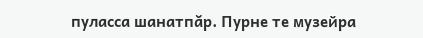пуласса шанатпăр. Пурне те музейра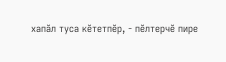хапăл туса кĕтетпĕр, - пĕлтерчĕ пире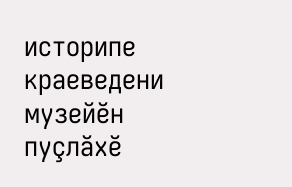историпе краеведени музейĕн пуçлăхĕ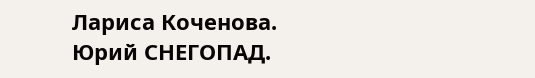Лариса Коченова.
Юрий СНЕГОПАД.